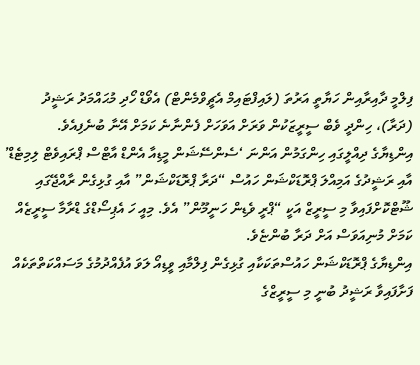ފިލްމީ ދާއިރާއިން ހަޔާތީ އަރުތަ (ލައިފްޓައިމް އެޗީވްމެންޓް) އެވޯޑް ހޯދި މުޙައްމަދު ރަޝީދު (ދަރާ)، ހިންދީ ވެބް ސީރީޒަކުން ވަރަށް އަވަހަށް ފެންނާނެ ކަމަށް އޭނާ ބުނެފިއެވެ.
އިންޑިޔާގެ ދިއްލީގައި ހިންގަމުން އަންނަ ‘ސެންސޭޝަން މީޑިއާ އެންޑް އާޓްސް ޕްރައިވެޓް ލިމިޓެޑް’ އާއި ރަޝީދުގެ އަމިއްލަ ޕްރޮޑަކްޝަން ހައުސް “ދަރާ ޕްރޮޑަކްޝަން” އާއި ގުޅިގެން ރާއްޖޭގައި ޝޫޓްކޮށްފައިވާ މި ސީރީޒް އަކީ “ޕްރީ ވެޑިން ހަނީމޫން” އެވެ. މިއީ ހަ އެޕިސޯޑްގެ ޑްރާމާ ސީރީޒެއް ކަމަށް މުނިއަވަސް އަށް ދަރާ ބުންޏެވެ.
އިންޑިޔާގެ ޕްރޮޑަކްޝަން ހައުސްތަކަކާއި ގުޅިގެން ފިލްމާއި ވީޑިއޯ ލަވަ އުފެއްދުމުގެ މަސައްކަތްތަކެއް ފަށާފައިވާ ރަޝީދު ބުނީ މި ސީރީޒްގެ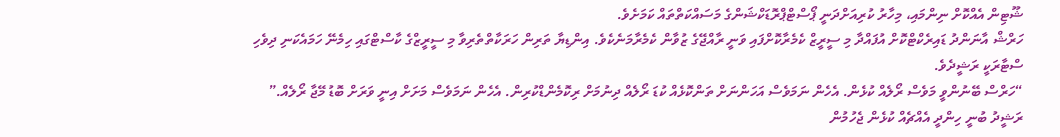ޝޫޓިން އެއްކޮށް ނިންމައި، މިހާރު ކުރިއަށްދަނީ ޕޯސްޓްޕްރޮޑަކްޝަންގެ މަސައްކަތްތައް ކަމަށެވެ.
ހަރްޝް އާނަންދު ޑައިރެކްޓްކޮށް އުފައްދާ މި ސީރީޒް ކެމެރާކޮށްފައި ވަނީ ރާއްޖޭގެ ޒުވާން ކެމެރާމަނެކެވެ. އިންޑިޔާ ތަރިން ހަރަކާތްތެރިވާ މި ސީރީޒްގެ ކާސްޓްގައި ހިމެނޭ ހަމައެކަނި ދިވެހި ސްޓާރަކީ ރަޝީދެވެ.
“ހަރްސް ބޭނުންވީ މަވެސް ރޯލެއް ކުޅެން. އެހެން ނަމަވެސް އަހަންނަށް ތަންކޮޅެއް ކުޑަ ރޯލެއް ދިނުމަށް ރިކޮމެންޑްކުރިން. އެހެން ނަމަވެސް މަށަށް އިނީ ވަރަށް ބޮޑު މޭޖާ ރޯލެއް.” ރަޝީދު ބުނީ ހިންދީ އެއްޗެއް ކުޅެން ޖެހުމުން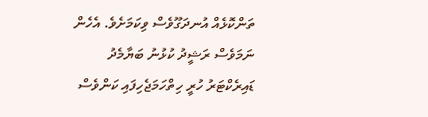ތަންކޮޅެއް އުނދަގޫވެސް ވިކަމަށެވެ. އެހެން ނަމަވެސް ރަޝީދު ކުޅުނު ބަޔާމެދު ޑައިރެކްޓަރު ހުރީ ހިތްހަމަޖެހިފައި ކަންވެސް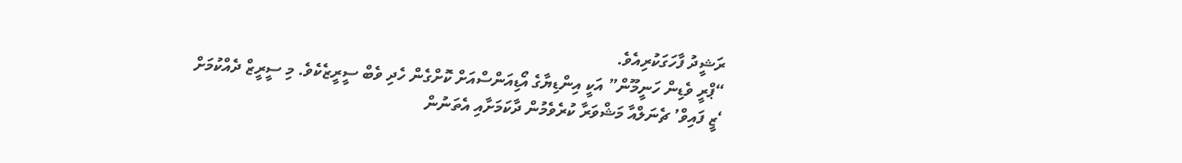ރަޝީދު ފާހަގަކުރިއެވެ.
“ޕްރީ ވެޑިން ހަނީމޫން” އަކީ އިންޑިޔާގެ އޯޑިއަންސްއަށް ކޮށްގެން ހެދި ވެބް ސީރީޒެކެވެ. މި ސީރީޒް ދެއްކުމަށް ‘ޒީ ފައިވް’ ޗެނަލްއާ މަޝްވަރާ ކުރެވެމުން ދާކަމަށާއި އެތަނުން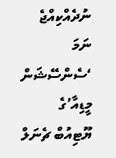ނުދެއްކިއްޖެ ނަމަ ‘ސެންސޭޝަން މީޑިއާ’ގެ ޔޫޓިއުބް ޗެނަލް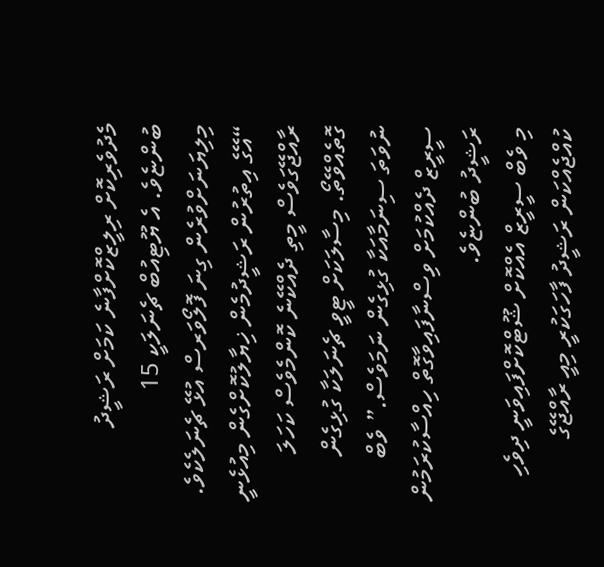މެދުވެރިކޮށް ރިލީޒްކޮށްފާނެ ކަމަށް ރަޝީދު ބުންޏެވެ. އެ ޔޫޓިއުބް ޗެނަލަކީ 15 މިލިޔަނަށްވުރެން ގިނަ ފޮލޯވަރސް އުޅޭ ޗެނަލެކެވެ.
“އޭގެ އިތުރުން ރަޝީދުމެން ޚިޔާލުކޮށްގެން މިއުޅެނީ ރާއްޖޭގަވެސް މީތި ދެއްކޭނެ ކޮންމެވެސް ކަހަލަ ގޮތެއްވޭތޯ. މިސާލަކަށް ޓީވީ ޗެނަލަކާ ގުޅިގެން ނުވަތަ ސިނަމާއަކާ ގުޅިގެން ނަމަވެސް.” ވެބް ސީރީޒް ދެއްކުމަށް ވިސްނާފައިވާގޮތް ހިއްސާކުރަމުން ރަޝީދު ބުންޏެވެ.
މި ވެބް ސީރީޒް އެއްކޮށް ޝޫޓްކޮށްފައިވަނީ ދިވެހި ކުއްޖެއްކަން ރަޝީދު ފާހަގަކުރީ މިއީ ރާއްޖޭގެ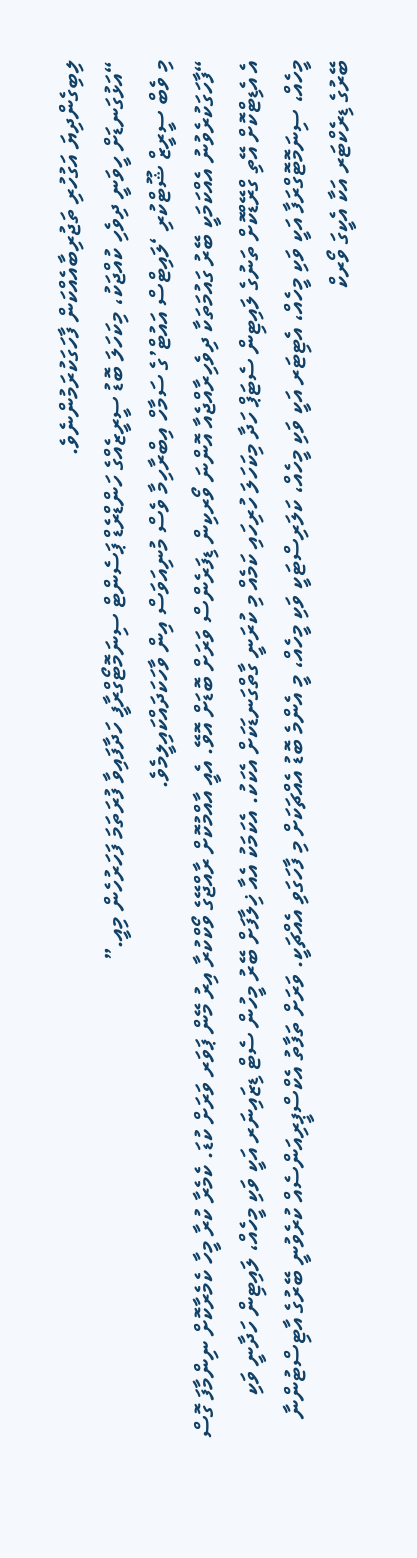ލިބިގެންދިޔަ އަގުހުރި ތަޖުރިބާއެއްކަން ފާހަގަކުރަމުންނެވެ.
“އަޅުގަނޑަށް ހީވަނީ ދިވެހި ކުއްޖަކު، މިކަހަލަ ބޮޑު ސީރީޒެއްގެ ހަންޑްރެޑް ޕަސެންޓް ސިނަމޮޓޯގްރާފީ ހަދާފައިވާ ފުރަތަމަ ފަހަރުހެން މިއީ.”
މި ވެބް ސީރީޒް ޝޫޓްކުރި ‘ލައިޓްސް އައުޓް’ގެ ސަމާހް އިބްރާހިމާ ވެސް މުނިއަވަސް އިން ވާހަކަދައްކައިލީމެވެ.
“ފާހަގަކުރެވުނު އެއްކަމަކީ ބޭރު ގައުމަތަކާ ދިވެހިރާއްޖެއާ އޮންނަ ވޯރކިން ޑިފަރެންސް ވަރަށް ބޮޑަށް އޮވޭ. އެއީ އާއްމުކޮށް ރާއްޖޭގެ ވޯކްކުރާ އިރު މޭން ޕަވަރ ވަރަށް ކުޑަ. ކެމެރާ ކުރާ މީހާ ކެމެރާކޮށް ނިންމާފަ ގޮސް އެ އެޑިޓްކޮށް އޭތި ގްރޭޑްކޮށް ތަނުގެ ލައިޓިން ސެޓަޕް ހަދާ މިކަހަލަ ހުރިހައި ކަމެއް މި ކުރަނީ ގާތްގަނޑަކަށް އެކަކު. އެކަމަކު އެއާ ޚިލާފަށް ބޭރު މީހުން ސެޓް ޑިޒައިނަރ އަކީ ވަކި މީހެއް، ލައިޓިން ހަދާނީ ވަކި މީހެއް، ސިނަމޮޓޮގްރަފާ އަކީ ވަކި މީހެއް، އެޓިޓަރ އަކީ ވަކި މީހެއް، ކަލަރިސްޓަކީ ވަކި މީހެއް، މީ އެންމެ ބޮޑު އެއްޗަކަށް މި ފާހަގަވި އެއްޗަކީ. ވަރަށް ތަފާތު އެކްސްޕީރިއަންސެއް ކުރެވުނީ ބޭރުގެ އާޓިސްޓުންނާ ބޭރުގެ ޑިރެކްޓަރ އަކާ އެކީގަ ވޯރކް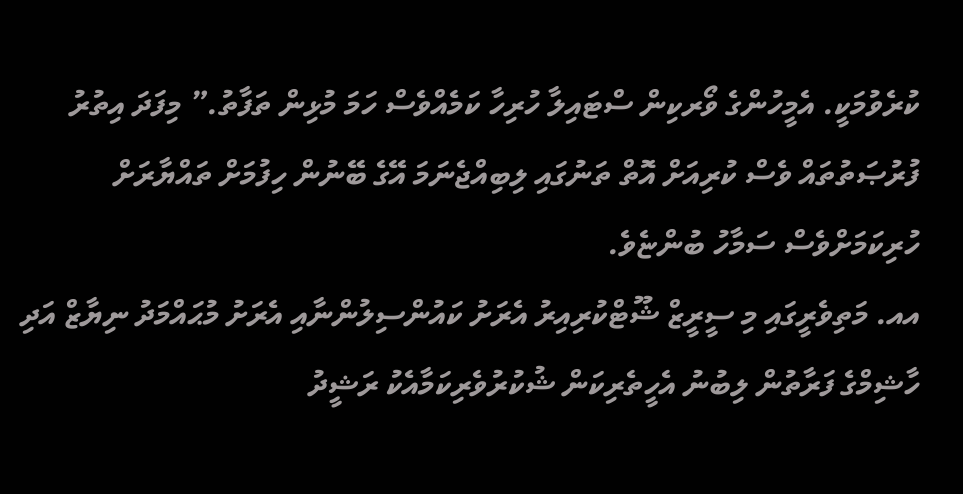ކުރެވުމަކީ. އެމީހުންގެ ވޯރކިން ސްޓައިލާ ހުރިހާ ކަމެއްވެސް ހަމަ މުޅިން ތަފާތު.” މިފަދަ އިތުރު ފުރުޞަތުތައް ވެސް ކުރިއަށް އޮތް ތަނުގައި ލިބިއްޖެނަމަ އޭގެ ބޭނުން ހިފުމަށް ތައްޔާރަށް ހުރިކަމަށްވެސް ސަމާހު ބުންޏެވެ.
އއ. މަތިވެރީގައި މި ސީރީޒް ޝޫޓްކުރިއިރު އެރަށު ކައުންސިލުންނާއި އެރަށު މުޙައްމަދު ނިޔާޒް އަދި ހާޝިމްގެ ފަރާތުން ލިބުނު އެހީތެރިކަން ޝުކުރުވެރިކަމާއެކު ރަޝީދު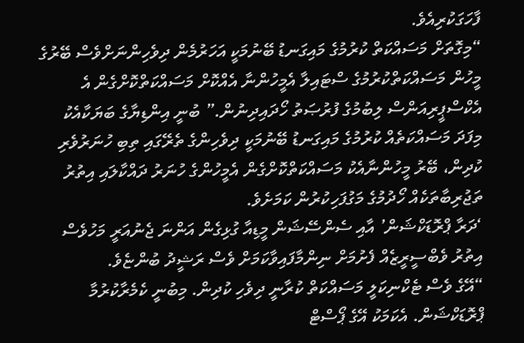ފާހަގަކުރިއެވެ.
“މިގޮތަށް މަސައްކަތް ކުރުމުގެ މައިގަނޑު ބޭނުމަކީ އަހަރުމެން ދިވެހިންނަށްވެސް ބޭރުގެ މީހުން މަސައްކަތްކުރުމުގެ ސްޓައިލާ އެމީހުންނާ އެއްކޮށް މަސައްކަތްކޮށްގެން އެ އެކްސްޕީރިއަންސް ލިބުމުގެ ފުރުޞަތު ހޯދައިދިނުން.” ބުނީ އިންޑިޔާގެ ބަޔަކާއެކު މިފަދަ މަސައްކަތެއް ކުރުމުގެ މައިގަނޑު ބޭނުމަކީ ދިވެހިންގެ ތެރޭގައި ތިބި ހުނަރުވެރި ކުދިން، ބޭރު މީހުންނާއެކު މަސައްކަތްކޮށްގެން އެމީހުންގެ ހުނަރު ދައްކާލައި އިތުރު ތަޖުރިބާތަކެއް ހޯދުމުގެ މަގުފަހިކުރުން ކަމަށެވެ.
‘ދަރާ ޕްރޮޑަކްޝަން’ އާއި ސެންސޭޝަން މީޑިއާ ގުޅިގެން އަންނަ ޖެނުއަރީ މަހުވެސް އިތުރު ވެބްސީރީޒެއް ފެށުމަށް ނިންމާފައިވާކަމަށް ވެސް ރަޝީދު ބުންޏެވެ.
“އޭގެ ވެސް ޓެކްނިކަލީ މަސައްކަތް ކުރާނީ ދިވެހި ކުދިން. މިބުނީ ކެމެރާކުރުމާ ޕްރޮޑަކްޝަން. އެކަމަކު އޭގެ ޕޯސްޓް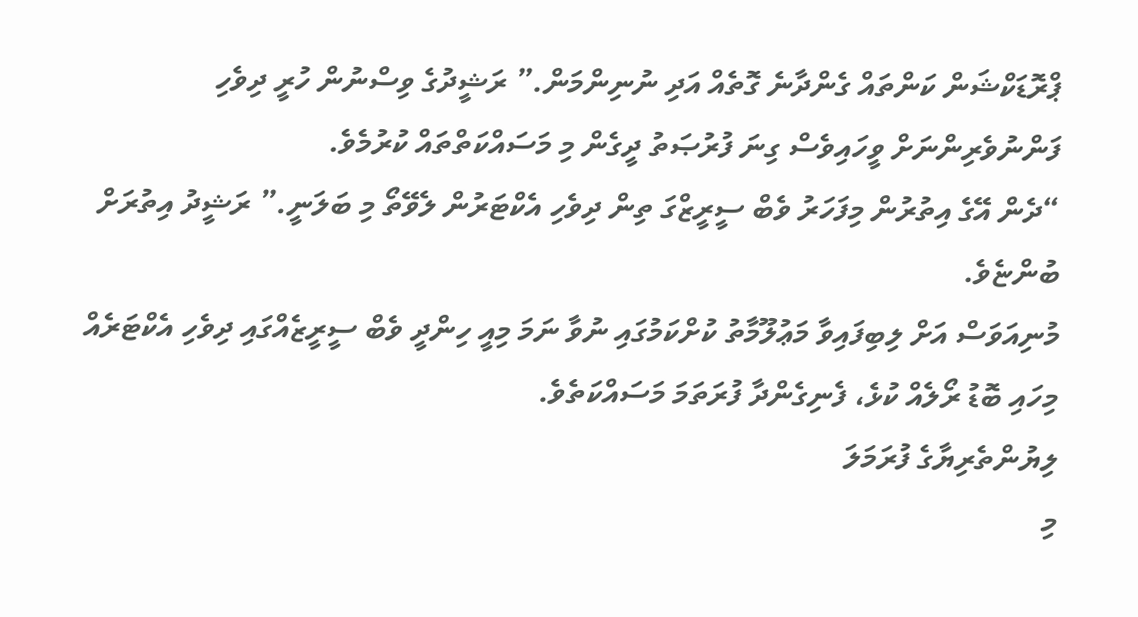ޕްރޮޑަކްޝަން ކަންތައް ގެންދާނެ ގޮތެއް އަދި ނުނިންމަން.” ރަޝީދުގެ ވިސްނުން ހުރީ ދިވެހި ފަންނުވެރިންނަށް ވީހައިވެސް ގިނަ ފުރުޞަތު ދީގެން މި މަސައްކަތްތައް ކުރުމެވެ.
“ދެން އޭގެ އިތުރުން މިފަހަރު ވެބް ސީރީޒްގަ ތިން ދިވެހި އެކްޓަރުން ލެވޭތޯ މި ބަލަނީ.” ރަޝީދު އިތުރަށް ބުންޏެވެ.
މުނިއަވަސް އަށް ލިބިފައިވާ މަޢުލޫމާތު ކުށްކަމުގައި ނުވާ ނަމަ މިއީ ހިންދީ ވެބް ސީރީޒެއްގައި ދިވެހި އެކްޓަރެއް މިހައި ބޮޑު ރޯލެއް ކުޅެ، ފެނިގެންދާ ފުރަތަމަ މަސައްކަތެވެ.
ލިޔުންތެރިޔާގެ ފުރަމަލަ
މި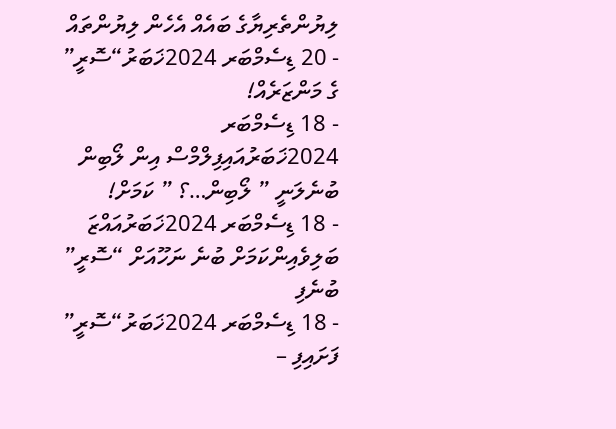ލިޔުންތެރިޔާގެ ބައެއް އެހެން ލިޔުންތައް
- 20 ޑިސެމްބަރ 2024ޚަބަރު“ސޮރީ” ގެ މަންޒަރެއް!
- 18 ޑިސެމްބަރ 2024ޚަބަރުއައިފިލްމްސް އިން ލޯބިން ބުނެލަނީ ” ލޯބިން…؟ ” ކަމަށް!
- 18 ޑިސެމްބަރ 2024ޚަބަރުއައްޒަ ބަލިވެއިންކަމަށް ބުނެ ނަހޫއަށް “ސޮރީ” ބުނެފި
- 18 ޑިސެމްބަރ 2024ޚަބަރު“ސޮރީ” ފަށައިފި –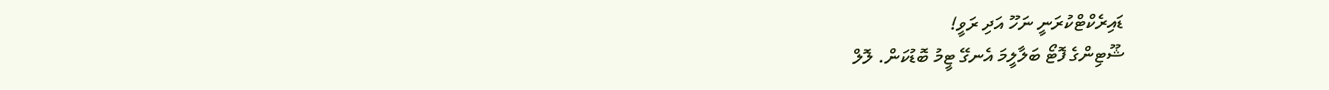ޑައިރެކްޓްކުރަނީ ނަހޫ އަދި ރަވީ!
ޝޫޓިންގެ ފޮޓޯ ބަލާލީމަ އެނގޭ ޓީމު ބޮޑުކަން. ލޮލް